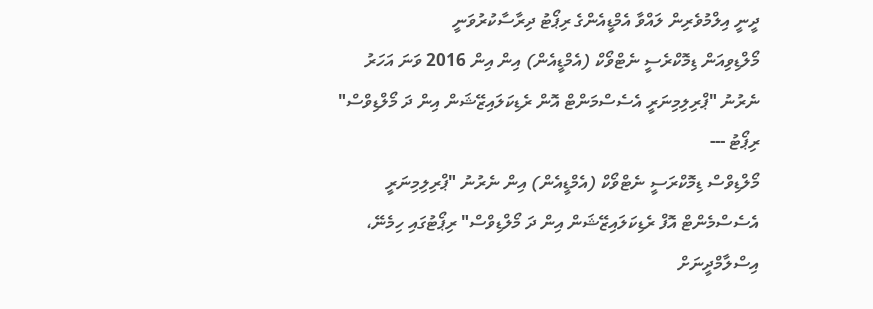ދީނީ އިލްމުވެރިން ލައްވާ އެމްޑީއެންގެ ރިޕޯޓު ދިރާސާކުރުވަނީ
މޯލްޑިވިއަން ޑިމޮކްރެސީ ނެޓްވޯކް (އެމްޑީއެން) އިން އިން 2016 ވަނަ އަހަރު ނެރުނު "ޕްރިލިމިނަރީ އެސެސްމަންޓް އޮން ރެޑިކަލައިޒޭޝަން އިން ދަ މޯލްޑިވްސް" ރިޕޯޓު ---
މޯލްޑިވްސް ޑިމޮކްރަސީ ނެޓްވޯކް (އެމްޑީއެން) އިން ނެރުނު "ޕްރިލިމިނަރީ އެސެސްމެންޓް އޮފް ރެޑިކަލައިޒޭޝަން އިން ދަ މޯލްޑިވްސް" ރިޕޯޓުގައި ހިމެނޭ، އިސްލާމްދީނަށް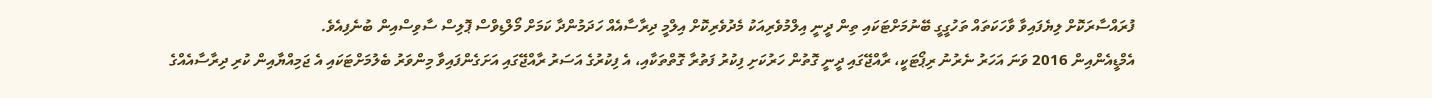ފުރައްސާރަކޮށް ލިޔެފައިވާ ވާހަކަތައް ތަހުގީގީ ބޭނުމަށްޓަކައި ތިން ދީނީ އިލްމުވެރިއަކު މެދުވެރިކޮށް އިލްމީ ދިރާސާއެއް ހަދަމުންދާ ކަމަށް މޯލްޑިވްސް ޕޮލިސް ސާވިސްއިން ބުނެފިއެވެ.
އެމްޑީއެންއިން 2016 ވަނަ އަހަރު ނެރުނު ރިޕޯޓަކީ، ރާއްޖޭގައި ދީނީ ގޮތުން ހަރުކަށި ފިކުރު ފަތުރާ ގޮތްތަކާއި، އެ ފިކުރުގެ އަސަރު ރާއްޖޭގައި އަށަގެންފައިވާ މިންވަރު ބެލުމަށްޓަކައި އެ ޖަމިއްޔާއިން ކުރި ދިރާސާއެއްގެ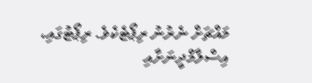މައްޗަށް ނެރުނު ރިޕޯޓެކެވެ. ރިޕޯޓުގައި، އިސްލާމްދީނަށާއި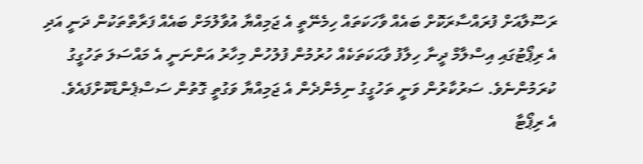ރަސޫލާއަށް ފުރައްސާރަކޮށް ބައެއް ވާހަކަތައް ހިމެނޭތީ އެ ޖަމިއްޔާ އުވާލުމަށް ބައެއް ފަރާތްތަކުން ދަނީ އަދި އެ ރިޕޯޓުގައި އިސްލާމް ދީނާ ހިލާފު ވާޙަކަތަކެއް ހުރުމުން ފުލުހުން މިހާރު އަންނަނީ އެ މައްސަލަ ތަހުގީގު ކުރަމުންނެވެ. ސަރުކާރުން ވަނީ ތަހުގީގު ނިމެންދެން އެ ޖަމިއްޔާ ވަގުތީ ގޮތުން ސަސްޕެންޑްކޮށްފައެވެ.
އެ ރިޕޯޓާ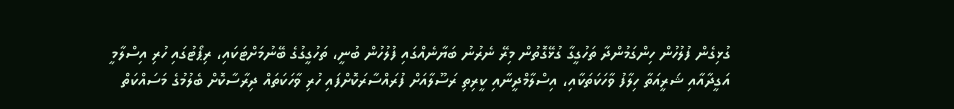ގުޅިގެން ފުލުހުން ހިންގަމުންދާ ތަހުގީގާ ގުޅޭގޮތުން މިރޭ ނެރުނު ބަޔާނެއްގައި ފުލުހުން ބުނީ، ތަހުގީގުގެ ބޭނުމަށްޓަކައި، ރިޕޯޓުގައި ހުރި އިސްލާމީ އަގީދާއާއި ޝަރީއަތާ ހިލާފު ވާހަކަތަކާއި، އިސްލާމްދީނާއި ކީރިތި ރަސޫލާއަށް ފުރައްސާރަކޮށްފައި ހުރި ވާހަކަތައް ދިރާސާކޮށް ބެލުމުގެ މަސައްކަތް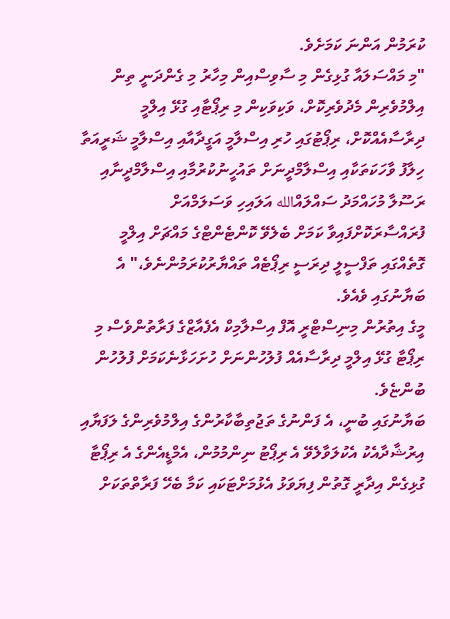ކުރަމުން އަންނަ ކަމަށެވެ.
"މި މައްސަލައާ ގުޅިގެން މި ސާވިސްއިން މިހާރު މި ގެންދަނީ ތިން އިލްމުވެރިން މެދުވެރިކޮށް، ވަކިވަކިން މި ރިޕޯޓާއި ގުޅޭ އިލްމީ ދިރާސާއެއްކޮށް، ރިޕޯޓުގައި ހުރި އިސްލާމީ އަގީދާއާއި އިސްލާމީ ޝަރީއަތާ ހިލާފު ވާހަކަތަކާއި އިސްލާމްދީނަށް ތައުހީނުކުރުމާއި އިސްލާމްދީނާއި ރަސޫލާ މުހައްމަދު ސައްލައްالله އަލައިހި ވަސަލަމްއަށް ފުރައްސާރަކޮށްފައިވާ ކަމަށް ބެލެވޭ ކޮންޓެންޓްގެ މައްޗަށް އިލްމީ ގޮތެއްގައި ތަފްސީލީ ދިރަސީ ރިޕޯޓެއް ތައްޔާރުކުރަމުންނެވެ،" އެ ބަޔާނުގައި ވެއެވެ.
މީގެ އިތުރުން މިނިސްޓްރީ އޮފް އިސްލާމިކް އެފެއާޒްގެ ފަރާތުންވެސް މި ރިޕޯޓާ ގުޅޭ އިލްމީ ދިރާސާއެއް ފުލުހުންނަށް ހުށަހަޅާނެކަމަށް ފުލުހުން ބުންޏެވެ.
ބަޔާނުގައި ބުނީ، އެ ފަންނުގެ ތަޖުތިބާކާރުންގެ އިލްމުވެރިންގެ ލަފަޔާއި އިރުޝާދާއެކު އެކުލަވާލެވޭ އެ ރިޕޯޓު ނިންމުމުން، އެމްޑީއެންގެ އެ ރިޕޯޓާ ގުޅިގެން އިދާރީ ގޮތުން ފިޔަވަޅު އެޅުމަށްޓަކައި ކަމާ ބެހޭ ފަރާތްތަކަށް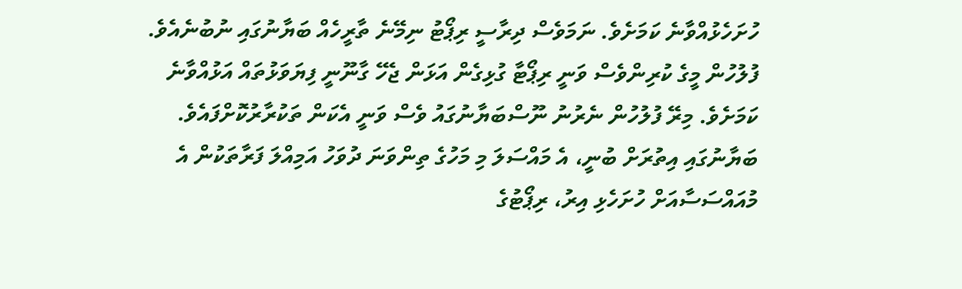ހުށަހެޅުއްވާނެ ކަމަށެވެ. ނަމަވެސް ދިރާސީ ރިޕޯޓު ނިމޭނެ ތާރީހެއް ބަޔާނުގައި ނުބުނެއެވެ.
ފުލުހުން މީގެ ކުރިންވެސް ވަނީ ރިޕޯޓާ ގުޅިގެން އަޅަން ޖެހޭ ގާނޫނީ ފިޔަވަޅުތައް އަޅުއްވާނެ ކަމަށެވެ. މިރޭ ފުލުހުން ނެރުނު ނޫސްބަޔާނުގައު ވެސް ވަނީ އެކަން ތަކުރާރުކޮށްފައެވެ.
ބަޔާނުގައި އިތުރަށް ބުނީ، އެ މައްސަލަ މި މަހުގެ ތިންވަނަ ދުވަހު އަމިއްލަ ފަރާތަކުން އެ މުއައްސަސާއަށް ހުށަހެޅި އިރު، ރިޕޯޓުގެ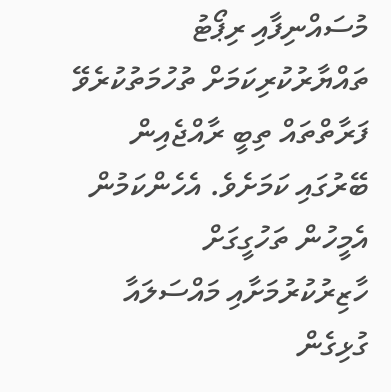މުސައްނިފާއި ރިޕޯޓު ތައްޔާރުކުރިކަމަށް ތުހުމަތުކުރެވޭ ފަރާތްތައް ތިބީ ރާއްޖެއިން ބޭރުގައި ކަމަށެވެ. އެހެންކަމުން އެމީހުން ތަހުގީގަށް ހާޒިރުކުރުމަށާއި މައްސަލައާ ގުޅިގެން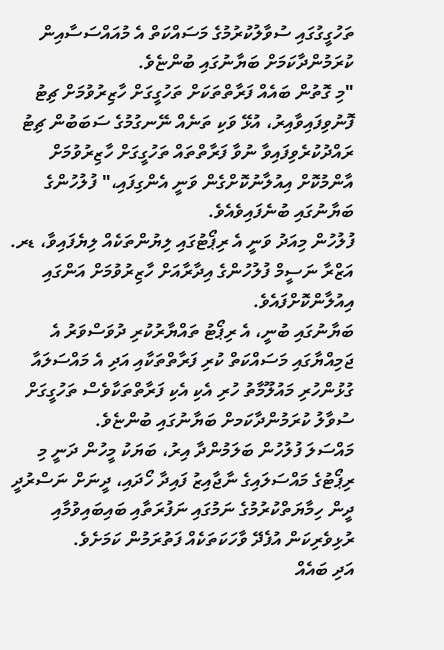ތަހުގީގުގައި ސުވާލުކުރުމުގެ މަސައްކަތް އެ މުއައްސަސާއިން ކުރަމުންދާކަމަށް ބަޔާނުގައި ބުންޏެވެ.
"މި ގޮތުން ބައެއް ފަރާތްތަކަށް ތަހުގީގަށް ހާޒިރުވުމަށް ޗިޓު ފޮނުވިފައިވާއިރު، އުޅޭ ވަކި ތަނެއް ނޭނގުމުގެ ސަބަބުން ޗިޓު ރައްދުކުރެވިފައިވާ ނުވާ ފަރާތްތައް ތަހުގީގަށް ހާޒިރުވުމަށް އާންމުކޮށް އިއުލާނުކޮށްގެން ވަނީ އެންގިފައި،" ފުލުހުންގެ ބަޔާނުގައި ބުނެފައިވެއެވެ.
ފުލުހުން މިއަދު ވަނީ އެ ރިޕޯޓުގައި ލިޔުންތަކެއް ލިޔެފައިވާ، ޑރ. އަޒްރާ ނަސީމް ފުލުހުންގެ އިދާރާއަށް ހާޒިރުވުމަށް އަންގައި އިއުލާންކޮށްފައެވެ.
ބަޔާނުގައި ބުނީ، އެ ރިޕޯޓު ތައްޔާރުކުރި ދުވަސްވަރު އެ ޖަމިއްޔާގައި މަސައްކަތް ކުރި ފަރާތްތަކާއި އަދި އެ މައްސަލައާ ގުޅުންހުރި މައުލޫމާތު ހުރި އެކި އެކި ފަރާތްތަކާވެސް ތަހުގީގަށް ސުވާލު ކުރަމުންދާކަމށް ބަޔާނުގައި ބުންޏެވެ.
މައްސަލަ ފުލުހުން ބަލަމުންދާ އިރު، ބަޔަކު މީހުން ދަނީ މި ރިޕޯޓުގެ މައްސަލައިގެ ނާޖާއިޒު ފައިދާ ހޯދައި، ދީނަށް ނަސްރުދީ ދީން ހިމާޔަތްކުރުމުގެ ނަމުގައި ނަފުރަތާއި ބައިބައިވުމާއި ރުޅިވެރިކަން އުފެދޭ ވާހަކަތަކެއް ފަތުރަމުން ކަމަށެވެ.
އަދި ބައެއް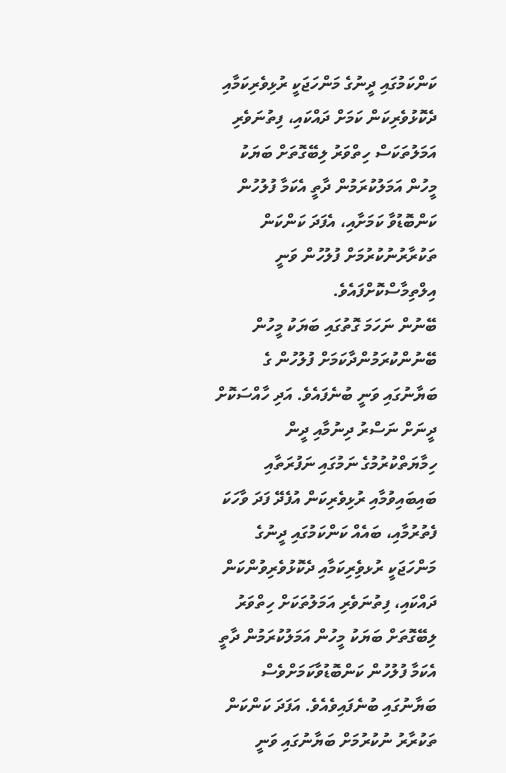ކަންކަމުގައި ދީނުގެ މަންހަޖަކީ ރުޅިވެރިކަމާއި ދެކޮޅުވެރިކަން ކަމަށް ދައްކައި، ފިތުނަވެރި އަމަލުތަކަސް ހިތްވަރު ލިބޭގޮތަށް ބަޔަކު މީހުން އަމަލުކުރަމުން ދާތީ އެކަމާ ފުލުހުން ކަންބޮޑުވާ ކަމަށާއި، އެފަދަ ކަންކަން ތަކުރާރުނުކުރުމަށް ފުލުހުން ވަނީ އިލްތިމާސްކޮށްފައެވެ.
ބޭނުން ނަހަމަ ގޮތުގައި ބަޔަކު މީހުން ބޭނުންކުރަމުންދާކަމަށް ފުލުހުން ގެ ބަޔާނުގައި ވަނީ ބުނެފައެވެ. އަދި ހާއްސަކޮށް ދީނަށް ނަސްރު ދިނުމާއި ދީން ހިމާޔަތްކުރުމުގެ ނަމުގައި ނަފުރަތާއި ބައިބައިވުމާއި ރުޅިވެރިކަން އުފެދޭ ފަދަ ވާހަކަ ފެތުރުމާއި، ބައެއް ކަންކަމުގައި ދީނުގެ މަންހަޖަކީ ރުޅވިެރިކަމާއި ދެކޮޅުވެރިވުންކަން ދައްކައި، ފިތުނަވެރި އަމަލުތަކަށް ހިތްވަރު ލިބޭގޮތަށް ބަޔަކު މީހުން އަމަލުކުރަމުން ދާތީ އެކަމާ ފުލުހުން ކަންބޮޑުވާކަމަށްވެސް ބަޔާނުގައި ބުނެފައިވެއެވެ. އަފަދަ ކަންކަން ތަކުރާރު ނުކުރުމަށް ބަޔާނުގައި ވަނީ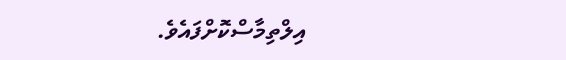އިލްތިމާސްކޮށްފައެވެ.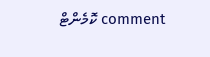comment ކޮމެންޓް